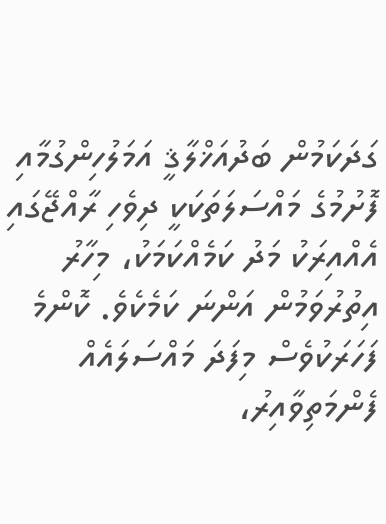ގަދަކަމުން ބަދުއަޚްލާޤީ އަމަލުހިންގުމާއި ފޮށުމުގެ މައްސަލަތަކަކީ ދިވެހި ރާއްޖޭގައި އެއްއިރަކު މަދު ކަމެއްކަމަކު، މިހާރު އިތުރުވަމުން އަންނަ ކަމެކެވެ. ކޮންމެ ފަހަރަކުވެސް މިފަދަ މައްސަލައެއް ފެންމަތިވާއިރު،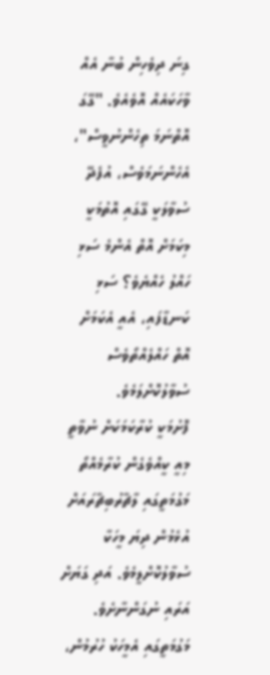ގިނަ ދިވެހިން ބުނާ އެއް ވާހަކައެއް އޮވެއެވެ. "ގޭގަ އޮތްނަމަ ތިހެންނުވީސް"، އެހެންނަމަވެސް، އުފެދޭ ސުވާލަކީ ގޭގައި އޮތުމަކީ މިކަމަށް އޮތް އެންމެ ސަޅި ހައްލު ހެއްޔެވެ؟ ސަޅި ކަނޑާފައި، އެއީ އެކަމަށް އޮތް ހައްލެއްތޯވެސް ސުވާލުކޮށްލަމެވެ.
ފޮށުމަކީ ކުރާކަމަކަށް ނުވާތީ މިއީ ކީއްވެގެން ކުރާމެއްތޯ މަގުމަތީގައި ލާޗާރުބިޗާރައަށް އުޅެމުން ދިޔަ މީހަކާ ސުވާލުކޮށްލީމެވެ. އަދި ގަޔަށް އަރައި ނުގަންނާށެވެ. މަގުމަތީގައި އެމީހަކު ހުރުމުން،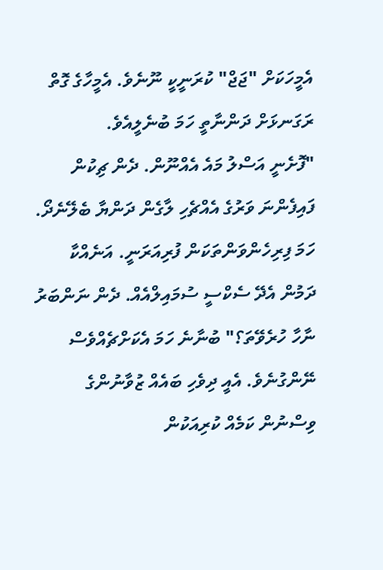އެމީހަކަށް "ޖަޖް" ކުރަނީކީ ނޫނެވެ. އެމީހާގެ ގޮތް ރަގަނޅަށް ދަންނާތީ ހަމަ ބުނެލީއެވެ.
"ފޮށެނީ އަސްލު މައެ އެއްނޫން. ދެން ޗިކުން ފައިފެންނަ ވަރުގެ އެއްޗެހި ލާގެން ދަންޔާ ބެލޭނެދޯ. ހަމަ ފިރިހެންވަންތަކަން ފުރިއަރަނީ. އަނެއްކާ ދަމުން އެދޭ ސެކްސީ ސުމައިލްއެއް. ދެން ނަންބަރު ނާހާ ހުރެވޭތަ؟" ބުނާނެ ހަމަ އެކަށްޗެއްވެސް ނޭންގުނެވެ. އެއީ ދިވެހި ބައެއް ޒުވާނުންގެ ވިސްނުން ކަމެއް ކުރިއަކުން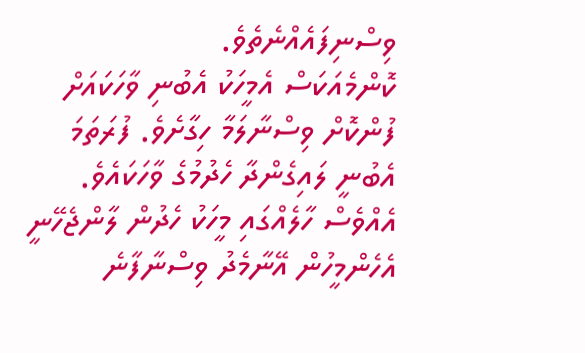ވިސްނިފައެއްނެތެވެ.
ކޮންމެއަކަސް އެމީހަކު އެބުނި ވާހަކައަށް ފުންކޮށް ވިސްނާލަމާ ހިގާށެވެ. ފުރަތަމަ އެބުނީ ލައިގެންދާ ހެދުމުގެ ވާހަކައެވެ. އެއްވެސް ހާލެއްގައި މީހަކު ހެދުން ލާންޖެހޭނީ އެހެންމީހުން އޭނާމެދު ވިސްނާފާނެ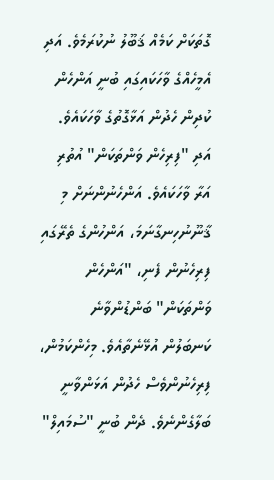ގޮތަކަށް ކަމެއް ޤަބޫލު ނުކުރަމެވެ. އަދި އެމީހެއްގެ ވާހަކައިގައި ބުނީ އަންހެން ކުދިން ހެދުން އަޅާގޮތުގެ ވާހަކައެވެ. އަދި "ފިރިހެން ވަންތަކަން" އުތުރި އަރާ ވާހަކައެވެ. އަންހެނުންނަށް މި ޤާނޫނުހިނގާނަމަ، އަންހުންގެ ތެރޭގައި ފިރިހެނުން ފެނި، "އަންހެން ވަންތަކަން" ބަންޑުންވާނެ ކަނބަލުން އުޅޭނެތާއެވެ. މިހެންކަމުން، ފިރިހެނުންވެސް ހެދުން އަޅަންވާނީ ބަލާގެންނެވެ. ދެން ބުނީ "ސުމައިލް"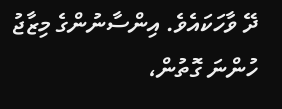ދޭ ވާހަކައެވެ. އިންސާނުންގެ މިޒާޖު ހުންނަ ގޮތުން،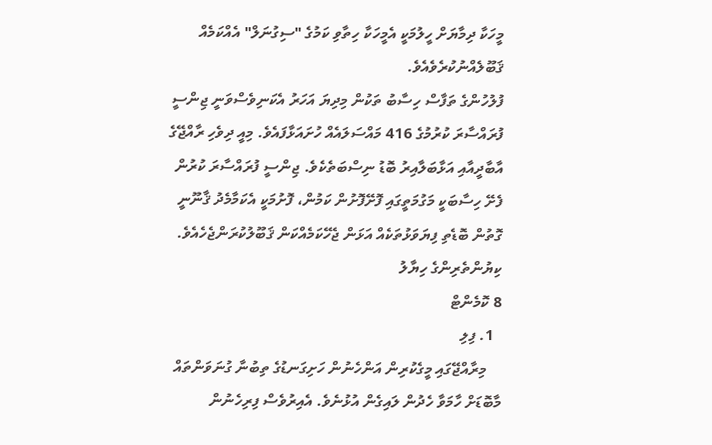މީހަކާ ދިމާޔަށް ހީލުމަކީ އެމީހަކާ ހިތާވި ކަމުގެ "ސިގުނަލް" އެއްކަމެއް ޤަބޫލެއްނުކުރެވެއެވެ.
ފުލުހުންގެ ތަފާސް ހިސާބު ތަކުން މިދިޔަ އަހަރު އެކަނިވެސްވަނީ ޖިންސީ ފުރައްސާރަ ކުރުމުގެ 416 މައްސަލައެއް ހުށައަޅާފައެވެ. މިއީ ދިވެހި ރާއްޖޭގެ އާބާދީއާއި އަޅާބަލާއިރު ބޮޑު ނިސްބަތެކެވެ. ޖިންސީ ފުރައްސާރަ ކުރުން ފެށޭ ހިސާބަކީ މަގުމަތީގައި ފޮށޭފޮށުން ކަމުން، ފޮށުމަކީ އެކަމާމެދު ޤާނޫނީ ގޮތުން ބޮޑެތި ފިޔަވަޅުތަކެއް އަޅަން ޖެހޭކަމެއްކަން ޤަބޫލުކުރަންޖެހެއެވެ.
ކިޔުންތެރިންގެ ހިޔާލު
8 ކޮމެންޓް
  1. ފިލި
    މިރާއްޖޭގައި މީގެކުރިން އަންހެނުން ހަށިގަނޑުގެ ތިބުނާ ގުނަވަންތައް މާބޮޑަށް ހާމަވާ ހެދުން ލައިގެން އުޅުނެވެ. އެއިރުވެސް ފިރިހެނުން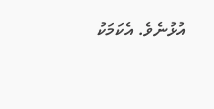އުޅުނެވެ. އެކަމަކު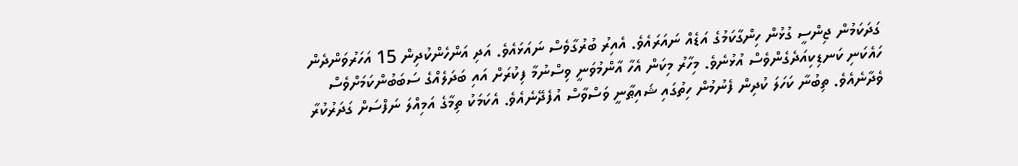ގަދަކަމުން ޖިންސީ ގުޅުން ހިންގާކަމުގެ އަޑެއް ނައަރައެވެ. އެއިރު ބުރުގާވެސް ނައަޅައެވެ. އަދި އަންހެންކުދިން 15 އަހަރުވަންދެން ހައެކަނި ކަނޑިކިއަދެގެންވެސް އުޅުނެވެ. މިހާރު މިކަން އެހާ އާންމުވަނީ ވިސްނުމާ ފިކުރަށް އައި ބަދަލެއްގެ ސަބަބުންކަމަށްވެސް ވެދާނެއެވެ. ތިބުނާ ކަހަލަ ކުދިން ފެނުމުން ހިތުގައި ޝައިޠާނީ ވަސްވާސް އުފެދޭނެއެވެ. އެކަމަކު ތިމާގެ އަމިއްލަ ނަފްސަށް ގަދަރުކުރާ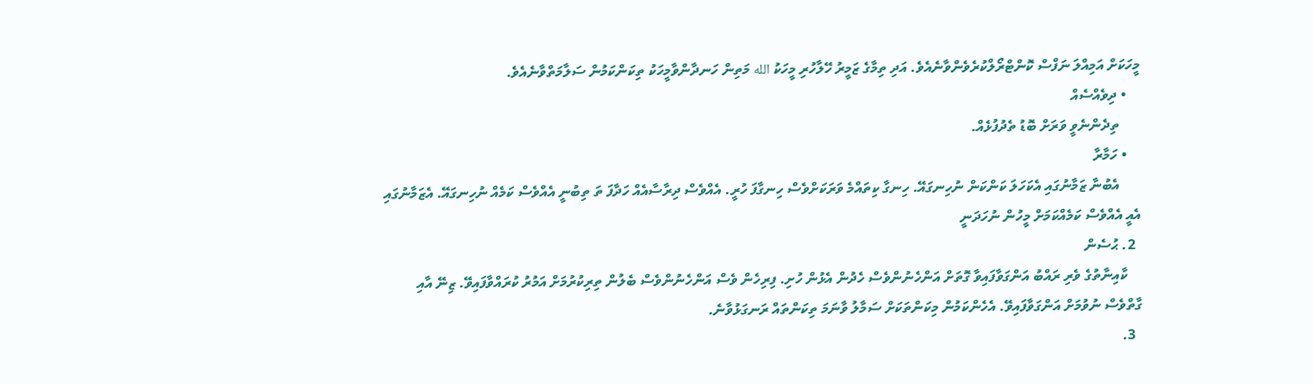މީހަކަށް އަމިއްލަ ނަފްސް ކޮންޓްރޯލްކުރެވެންވާނެއެވެ. އަދި ތިމާގެ ޒަމީރު ހޭލާހުރި މީހަކު الله މަތިން ހަނދާންވާމީހަކު ތިކަންކަމުން ސަލާމަތްވާނެއެވެ.
    • ދިވެއްސެއް
      ތިދެންނެވީ ވަރަށް ބޮޑު ތެދުފުޅެއް.
    • ހަމާރާ
      އެބުނާ ޒަމާނުގައި އެކަހަލަ ކަންކަން ނުހިނގައޭ. ހިނގާ ކިތައްމެ ވަރަކަށްވެސް ހިނގާފަ ހުރީ. އެއްވެސް ދިރާސާއެއް ހަދާފަ ތަ ތިބުނީ އެއްވެސް ކަމެއް ނުހިނގައޭ. އެޒަމާނުގައި އެއީ އެއްވެސް ކަމެއްކަމަށް މީހުން ނުހަދަނީ
  2. ޙުސެން
    ކާއިނާތުގެ ވެރި ރައްބު އަންގަވާފައިވާ ގޮތަށް އަންހެނުންވެސް ހެދުން އެޅުން ހުށި. ފިރިހެން ވެސް އަންހެނުންވެސް ބެލުން ތިރިކުރުމަށް އަމުރު ކުރައްވާފައިވޭ. ޒިނޭ އާއި ގާތްވެސް ނުވުމަށް އަންގަވާފައިވޭ. އެހެންކަމުން މިކަންތަކަށް ސަމާލު ވާނަމަ ތިކަންތައް ރަނގަޅުވާނެ.
  3.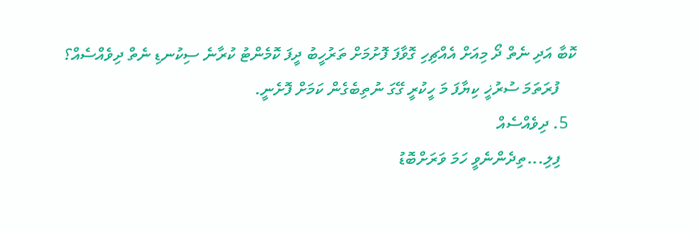ކޮބާ އަދި ނެތް ދޯ މިއަށް އެއްޗިހި ގޮވާފަ ފޮށުމަށް ތަރުހީބު ދީފަ ކޮމެންޓު ކުރާނެ ސިކުނޑި ނެތް ދިވެއްސެއް؟
    ފުރަތަމަ ސުރުޚީ ކިޔާފަ މަ ހީކުރީ ގޭގަ ނުތިބެގެން ކަމަށް ފޮށެނީ.
  5. ދިވެއްސެއް
    ފިލި...ތިދެންނެވީ ހަމަ ވަރަށްބޮޑު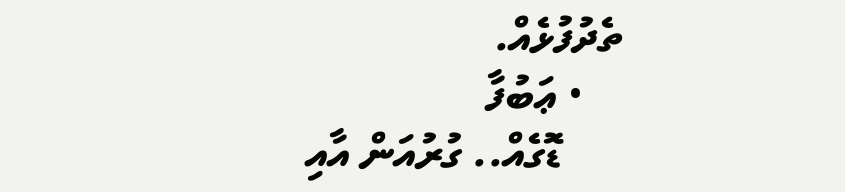ތެދުފުޅެއް.
    • ޢަބުފާ
      ޑޮގެއް.. ގުރުއަން އާއި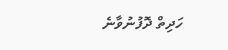ހަދިތް ދޮފުނުވާނެ